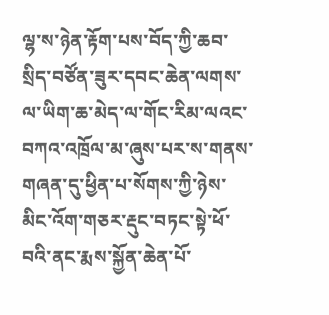ལྷ་ས་ཉེན་རྟོག་པས་བོད་ཀྱི་ཆབ་སྲིད་བཙོན་ཟུར་དབང་ཆེན་ལགས་ལ་ཡིག་ཆ་མེད་ལ་གོང་རིམ་ལའང་བཀའ་འཁྲོལ་མ་ཞུས་པར་ས་གནས་གཞན་དུ་ཕྱིན་པ་སོགས་ཀྱི་ཉེས་མིང་འོག་གཅར་རྡུང་བཏང་སྟེ་ཕོ་བའི་ནང་རྨས་སྐྱོན་ཆེན་པོ་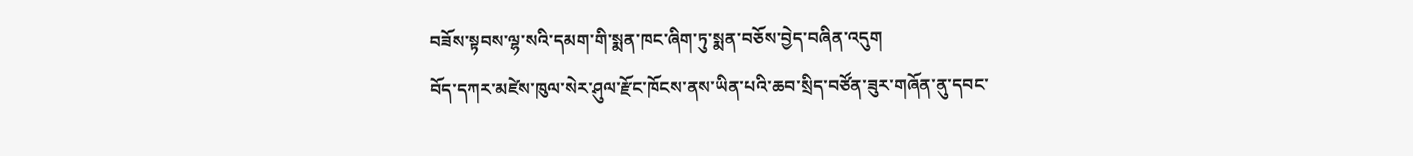བཟོས་སྟབས་ལྷ་སའི་དམག་གི་སྨན་ཁང་ཞིག་ཏུ་སྨན་བཅོས་བྱེད་བཞིན་འདུག
བོད་དཀར་མཛེས་ཁུལ་སེར་ཤུལ་རྫོང་ཁོངས་ནས་ཡིན་པའི་ཆབ་སྲིད་བཙོན་ཟུར་གཞོན་ནུ་དབང་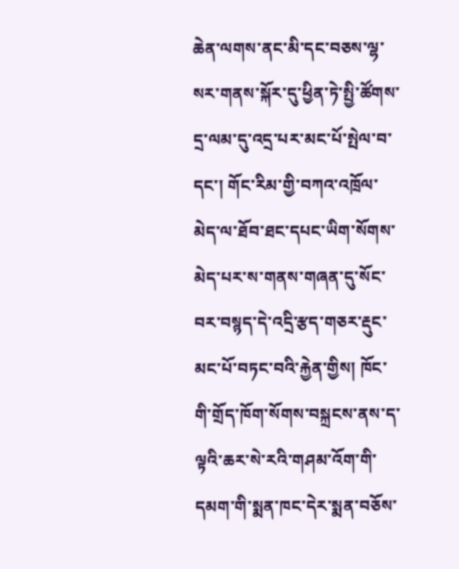ཆེན་ལགས་ནང་མི་དང་བཅས་ལྷ་སར་གནས་སྐོར་དུ་ཕྱིན་ཏེ་སྤྱི་ཚོགས་དྲ་ལམ་དུ་འདྲ་པར་མང་པོ་སྤེལ་བ་དང་། གོང་རིམ་གྱི་བཀའ་འཁྲོལ་མེད་ལ་ཐོབ་ཐང་དཔང་ཡིག་སོགས་མེད་པར་ས་གནས་གཞན་དུ་སོང་བར་བསྙད་དེ་འདྲི་རྩད་གཅར་རྡུང་མང་པོ་བཏང་བའི་རྐྱེན་གྱིས། ཁོང་གི་གྲོད་ཁོག་སོགས་བསྐྲངས་ནས་ད་ལྟའི་ཆར་སེ་རའི་གཤམ་འོག་གི་དམག་གི་སྨན་ཁང་དེར་སྨན་བཅོས་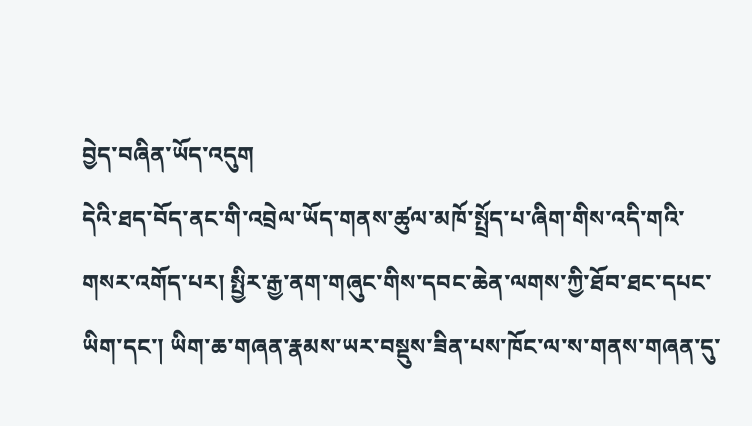བྱེད་བཞིན་ཡོད་འདུག
དེའི་ཐད་བོད་ནང་གི་འབྲེལ་ཡོད་གནས་ཚུལ་མཁོ་སྤྲོད་པ་ཞིག་གིས་འདི་གའི་གསར་འགོད་པར། སྤྱིར་རྒྱ་ནག་གཞུང་གིས་དབང་ཆེན་ལགས་ཀྱི་ཐོབ་ཐང་དཔང་ཡིག་དང་། ཡིག་ཆ་གཞན་རྣམས་ཡར་བསྡུས་ཟིན་པས་ཁོང་ལ་ས་གནས་གཞན་དུ་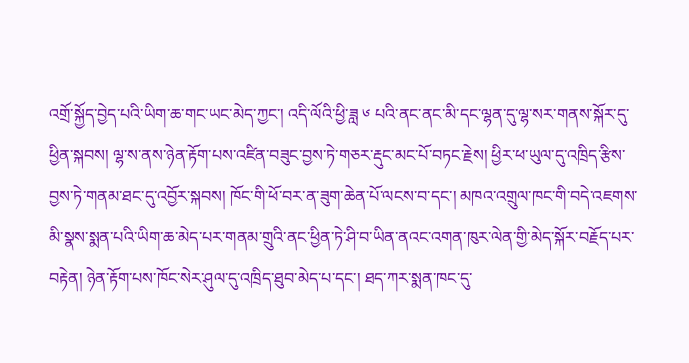འགྲོ་སྐྱོད་བྱེད་པའི་ཡིག་ཆ་གང་ཡང་མེད་ཀྱང་། འདི་ལོའི་ཕྱི་ཟླ ༦ པའི་ནང་ནང་མི་དང་ལྷན་དུ་ལྷ་སར་གནས་སྐོར་དུ་ཕྱིན་སྐབས། ལྷ་ས་ནས་ཉེན་རྟོག་པས་འཛིན་བཟུང་བྱས་ཏེ་གཅར་རྡུང་མང་པོ་བཏང་རྗེས། ཕྱིར་ཕ་ཡུལ་དུ་འཁྲིད་རྩིས་བྱས་ཏེ་གནམ་ཐང་དུ་འབྱོར་སྐབས། ཁོང་གི་ཕོ་བར་ན་ཟུག་ཆེན་པོ་ལངས་བ་དང་། མཁའ་འགྲུལ་ཁང་གི་བདེ་འཇགས་མི་སྣས་སྨན་པའི་ཡིག་ཆ་མེད་པར་གནམ་གྲུའི་ནང་ཕྱིན་ཏེ་ཤི་བ་ཡིན་ནའང་འགན་ཁུར་ལེན་གྱི་མེད་སྐོར་བརྗོད་པར་བརྟེན། ཉེན་རྟོག་པས་ཁོང་སེར་ཤུལ་དུ་འཁྲིད་ཐུབ་མེད་པ་དང་། ཐད་ཀར་སྨན་ཁང་དུ་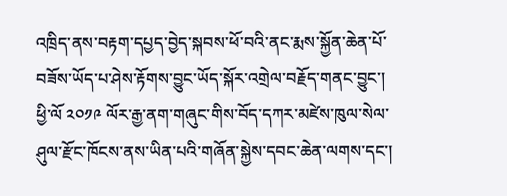འཁྲིད་ནས་བརྟག་དཔྱད་བྱེད་སྐབས་ཕོ་བའི་ནང་རྨས་སྐྱོན་ཆེན་པོ་བཟོས་ཡོད་པ་ཤེས་རྟོགས་བྱུང་ཡོད་སྐོར་འགྲེལ་བརྗོད་གནང་བྱུང་།
ཕྱི་ལོ ༢༠༡༩ ལོར་རྒྱ་ནག་གཞུང་གིས་བོད་དཀར་མཛེས་ཁུལ་སེལ་ཤུལ་རྫོང་ཁོངས་ནས་ཡིན་པའི་གཞོན་སྐྱེས་དབང་ཆེན་ལགས་དང་།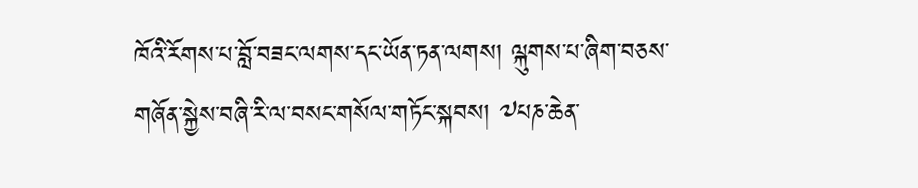ཁོའི་རོགས་པ་བློ་བཟང་ལགས་དང་ཡོན་ཏན་ལགས། ལྐུགས་པ་ཞིག་བཅས་གཞོན་སྐྱེས་བཞི་རི་ལ་བསང་གསོལ་གཏོང་སྐབས། ༧པཎ་ཆེན་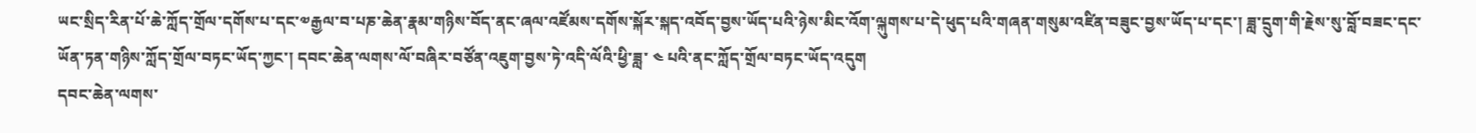ཡང་སྲིད་རིན་པོ་ཆེ་ཀློད་གྲོལ་དགོས་པ་དང་༧རྒྱལ་བ་པཎ་ཆེན་རྣམ་གཉིས་བོད་ནང་ཞལ་འཛོམས་དགོས་སྐོར་སྐད་འབོད་བྱས་ཡོད་པའི་ཉེས་མིང་འོག་ལྐུགས་པ་དེ་ཕུད་པའི་གཞན་གསུམ་འཛིན་བཟུང་བྱས་ཡོད་པ་དང་། ཟླ་དྲུག་གི་རྗེས་སུ་བློ་བཟང་དང་ཡོན་ཏན་གཉིས་ཀློད་གྲོལ་བཏང་ཡོད་ཀྱང་། དབང་ཆེན་ལགས་ལོ་བཞིར་བཙོན་འཇུག་བྱས་ཏེ་འདི་ལོའི་ཕྱི་ཟླ་ ༤ པའི་ནང་ཀློད་གྲོལ་བཏང་ཡོད་འདུག
དབང་ཆེན་ལགས་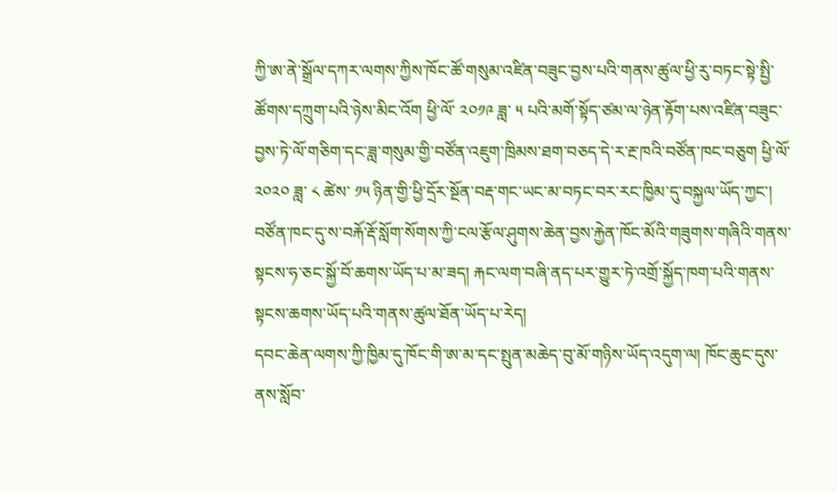ཀྱི་ཨ་ནེ་སྒྲོལ་དཀར་ལགས་ཀྱིས་ཁོང་ཚོ་གསུམ་འཛིན་བཟུང་བྱས་པའི་གནས་ཚུལ་ཕྱི་རུ་བཏང་སྟེ་སྤྱི་ཚོགས་དཀྲུག་པའི་ཉེས་མིང་འོག ཕྱི་ལོ་ ༢༠༡༩ ཟླ་ ༥ པའི་མགོ་སྟོད་ཙམ་ལ་ཉེན་རྟོག་པས་འཛིན་བཟུང་བྱས་ཏེ་ལོ་གཅིག་དང་ཟླ་གསུམ་གྱི་བཙོན་འཇུག་ཁྲིམས་ཐག་བཅད་དེ་ར་རྔ་ཁའི་བཙོན་ཁང་བཅུག ཕྱི་ལོ་ ༢༠༢༠ ཟླ་ ༨ ཚེས་ ༡༥ ཉིན་གྱི་ཕྱི་དྲོར་སྔོན་བརྡ་གང་ཡང་མ་བཏང་བར་རང་ཁྱིམ་དུ་བསྐྱལ་ཡོད་ཀྱང་། བཙོན་ཁང་དུ་ས་བརྐོ་རྡོ་སློག་སོགས་ཀྱི་ངལ་རྩོལ་ཤུགས་ཆེན་བྱས་རྐྱེན་ཁོང་མོའི་གཟུགས་གཞིའི་གནས་སྟངས་ཧ་ཅང་སྐྱོ་བོ་ཆགས་ཡོད་པ་མ་ཟད། རྐང་ལག་བཞི་ནད་པར་གྱུར་ཏེ་འགྲོ་སྐྱོད་ཁག་པའི་གནས་སྟངས་ཆགས་ཡོད་པའི་གནས་ཚུལ་ཐོན་ཡོད་པ་རེད།
དབང་ཆེན་ལགས་ཀྱི་ཁྱིམ་དུ་ཁོང་གི་ཨ་མ་དང་སྤུན་མཆེད་བུ་མོ་གཉིས་ཡོད་འདུག་ལ། ཁོང་ཆུང་དུས་ནས་སློབ་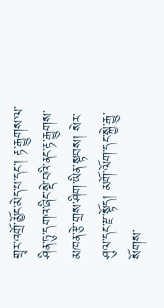གྲྭར་འགྲོ་མྱོང་མེད་པ་དང་། རྟ་རྒྱུགས་ལ་ཤིན་ཏུ་དགའ་ཞིང་སྡེ་བའི་ནང་རྟ་རྒྱུགས་མཁན་རྩེ་གྲས་ཤིག་ཡིན་སྟབས། སེར་ཤུལ་དང་རྫ་སྟོད། མགོ་ལོག་དང་སྐྱེ་རྒྱུ་སོགས་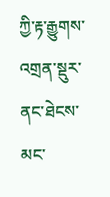ཀྱི་རྟ་རྒྱུགས་འགྲན་སྡུར་ནང་ཐེངས་མང་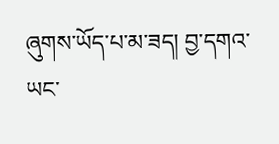ཞུགས་ཡོད་པ་མ་ཟད། བྱ་དགའ་ཡང་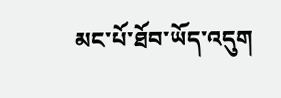མང་པོ་ཐོབ་ཡོད་འདུག